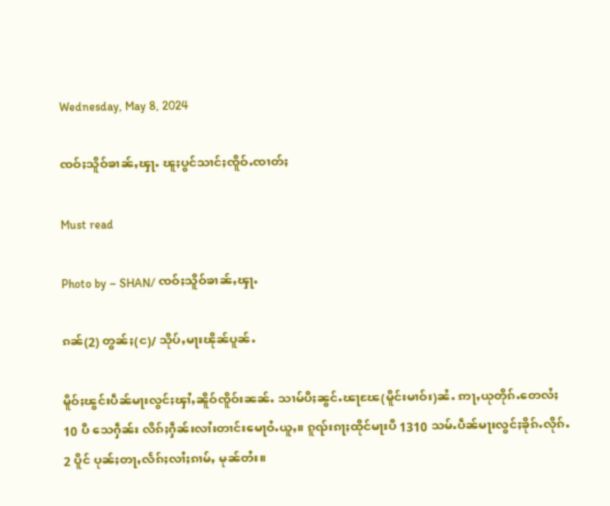Wednesday, May 8, 2024

ၸဝ်ႈသိူဝ်ၶၢၼ်ႇၾႃႉ ၽူႈပွင်သၢင်ႈၸိူဝ်ႉၸၢတ်ႈ

Must read

Photo by – SHAN/ ၸဝ်ႈသိူဝ်ၶၢၼ်ႇၾႃႉ

ၵၼ်(2) တွၼ်ႈ(င)/ သိုပ်ႇမႃးၽိုၼ်ပူၼ်ႉ

မိူဝ်ႈၽွင်းပဵၼ်မႃးလွင်ႈၾၢႆႇၼိူဝ်ၸိူဝ်းၼၼ်ႉ သၢမ်ပီႈၼွင်ႉၽႃၽႄ(မိူင်းမၢဝ်း)ၼႆႉ ဢႃႇယုတိုၵ်ႉတေလႆႈ 10 ပီ သေႁဵၼ်း လိၵ်ႈႁဵၼ်းလၢႆးတၢင်းမေႃဝႆႉယူႇ။ ၵူၺ်းၵႃႈထိုင်မႃးပီ 1310 သမ်ႉပဵၼ်မႃးလွင်ႈၶိုၵ်ႉလိုၵ်ႉ 2 ပိူင် ပုၼ်ႈတႃႇလႅၵ်ႈလၢႆႈၵၢမ်ႇ မုၼ်တႆး။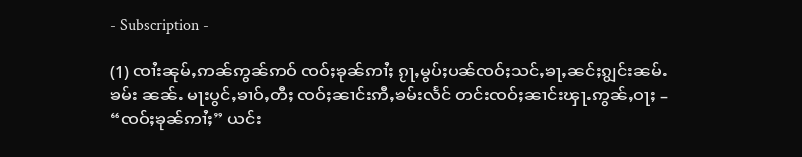- Subscription -

(1) ၸၢႆးၼုမ်ႇဢၼ်ဢွၼ်ဢဝ် ၸဝ်ႈၶုၼ်ဢၢႆႈ ၵႂႃႇမွပ်ႈပၼ်ၸဝ်ႈသင်ႇၶႃႇၼင်ႈၵျွင်းၼမ်ႉၶမ်း ၼၼ်ႉ မႃးပွင်ႇၶၢဝ်ႇတီႈ ၸဝ်ႈၼၢင်းဢီႇၶမ်းလႅင် တင်းၸဝ်ႈၼၢင်းၾႃႉဢွၼ်ႇဝႃႈ – “ၸဝ်ႈၶုၼ်ဢၢႆႈ” ယင်း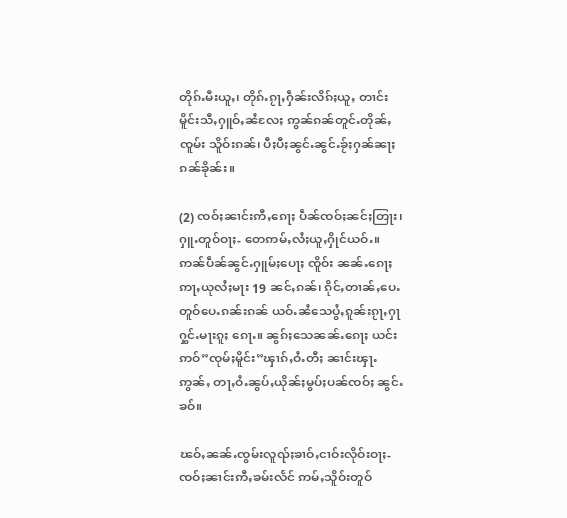တိုၵ်ႉမီးယူႇ၊ တိုၵ်ႉၵႂႃႇႁဵၼ်းလိၵ်ႈယူႇ တၢင်းမိူင်းသီႇႁူဝ်ႇၼႆလႄႈ ဢွၼ်ၵၼ်တူင်ႉတိုၼ်ႇၸူမ်း သိူဝ်းၵၼ်၊ ပီႈပီႈၼွင်ႉၼွင်ႉၶႂ်ႈႁၼ်ၼႃႈၵၼ်ၶိုၼ်း။

(2) ၸဝ်ႈၼၢင်းဢီႇၵေႃႈ ပဵၼ်ၸဝ်ႈၼင်ႈတြႃး၊ ႁူႉတူဝ်ဝႃႈ- တေဢမ်ႇလႆႈယူႇႁိုင်ယဝ်ႉ။ ဢၼ်ပဵၼ်ၼွင်ႉႁူမ်ႈပေႃႈ ၸိူဝ်း ၼၼ်ႉၵေႃႈ ဢႃႇယုလႆႈမႃး 19 ၼင်ႇၵၼ်၊ ၵိုင်ႇတၢၼ်ႇပေႉတူဝ်ပေႉၵၼ်းၵၼ် ယဝ်ႉၼႆသေပွႆႇၵူၼ်းၵႂႃႇႁႃႁွင်ႉမႃးၵူႈ ၵေႃႉ။ ၼွၵ်ႈသေၼၼ်ႉၵေႃႈ ယင်းဢဝ်”ၸုမ်ႈမိူင်း”ၾၢၵ်ႇဝႆႉတီႈ ၼၢင်းၾႃႉဢွၼ်ႇ တႃႇဝႆႉၼွပ်ႇယိုၼ်ႈမွပ်ႈပၼ်ၸဝ်ႈ ၼွင်ႉၶဝ်။

ၽဝ်ႇၼၼ်ႉၸွမ်းလူၺ်ႈၶၢဝ်ႇငၢဝ်းလိုဝ်းဝႃႈ- ၸဝ်ႈၼၢင်းဢီႇၶမ်းလႅင် ဢမ်ႇသိူဝ်းတူဝ်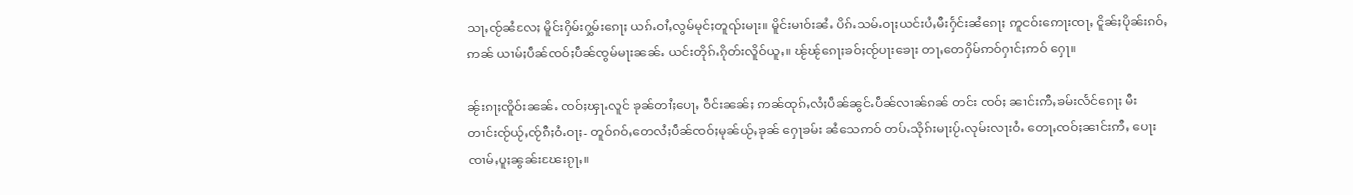သႃႇၸႂ်ၼႆလႄႈ မိူင်းႁိမ်းႁွမ်းၵေႃႈ ယၵ်ႉဝၢႆႇလွမ်မုင်ႈတူၺ်းမႃး။ မိူင်းမၢဝ်းၼႆႉ ပိၵ်ႉသမ်ႉဝႃႈယင်းပႆႇမီးႁႅင်းၼႆၵေႃႈ ဢူငဝ်းဢေႃးၸႃႇ ငိူၼ်ႈပိုၼ်းၵဝ်ႇ ဢၼ် ယၢမ်ႈပဵၼ်ၸဝ်ႈပဵၼ်ၸွမ်မႃးၼၼ်ႉ ယင်းတိုၵ်ႉၵိုတ်းလိူဝ်ယူႇ။ ၽႂ်ၽႂ်ၵေႃႈၶဝ်ႈၸႂ်ပႃးၶေႃး တႃႇတေႁိမ်ဢဝ်ႁၢင်ႈဢဝ် ႁေႃ။

ၼႂ်းၵႃႈၸိူဝ်းၼၼ်ႉ ၸဝ်ႈၾႃႉလူင် ၶုၼ်တၢႆႈပေႃႇ ဝဵင်းၼၼ်ႈ ဢၼ်ထုၵ်ႇလႆႈပဵၼ်ၼွင်ႉပဵၼ်လၢၼ်ၵၼ် တင်း ၸဝ်ႈ ၼၢင်းဢီႇၶမ်းလႅင်ၵေႃႈ မီးတၢင်းၸႂ်ယႂ်ႇၸႂ်ၵီႈဝႆႉဝႃႈ- တူဝ်ၵဝ်ႇတေလႆႈပဵၼ်ၸဝ်ႈမုၼ်ယႂ်ႇၶုၼ် ႁေႃၶမ်း ၼႆသေဢဝ် တပ်ႉသိုၵ်းမႃးပႂ်ႉလုမ်းလႃးဝႆႉ တေႃႇၸဝ်ႈၼၢင်းဢီႇ ပေႃးၸၢမ်ႇပူႈၼွၼ်းၽႄးၵႂႃႇ။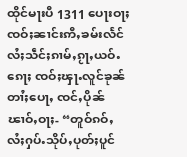ထိုင်မႃးပီ 1311 ပေႃးဝႃႈၸဝ်ႈၼၢင်းဢီႇၶမ်းလႅင် လႆႈသဵင်ႈၵၢမ်ႇၵႂႃႇယဝ်ႉၵေႃႈ ၸဝ်ႈၾႃႉလူင်ၶုၼ်တၢႆႈပေႃႇ ၸင်ႇပိုၼ် ၽၢဝ်ႇဝႃႈ- “တူဝ်ၵဝ်ႇလႆႈႁပ်ႉသိုပ်ႇပုတ်ႈပူင်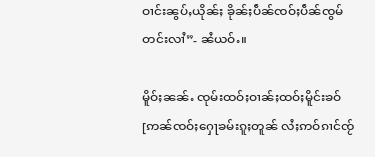ဝၢင်းၼွပ်ႇယိုၼ်ႈ ၶိုၼ်ႈပဵၼ်ၸဝ်ႈပဵၼ်ၸွမ်တင်းလၢႆ”- ၼႆယဝ်ႉ။

မိူဝ်ႈၼၼ်ႉ ၸုမ်းထဝ်ႈဝၢၼ်ႈထဝ်ႈမိူင်းၶဝ် [ဢၼ်ၸဝ်ႈႁေႃၶမ်းၵူႈတူၼ် လႆႈဢဝ်ၵၢင်ၸႂ်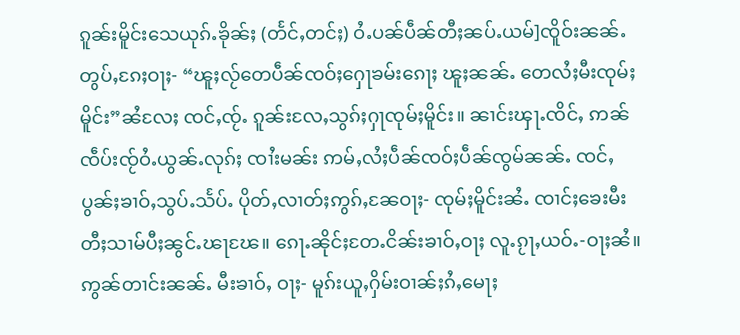ၵူၼ်းမိူင်းသေယုၵ်ႉၶိုၼ်ႈ (တႅင်ႇတင်ႈ) ဝႆႉပၼ်ပဵၼ်တီႈၼပ်ႉယမ်]ၸိူဝ်းၼၼ်ႉ တွပ်ႇၵႄႈဝႃႈ- “ၽူႈလႂ်တေပဵၼ်ၸဝ်ႈႁေႃၶမ်းၵေႃႈ ၽူႈၼၼ်ႉ တေလႆႈမီးၸုမ်ႈမိူင်း”ၼႆလႄႈ ၸင်ႇၸႂ်ႉ ၵူၼ်းလႄႇသွၵ်ႈႁႃၸုမ်ႈမိူင်း။ ၼၢင်းၾႃႉၸိင်ႇ ဢၼ်ၸဵပ်းၸႂ်ဝႆႉယွၼ်ႉလုၵ်ႈ ၸၢႆးမၼ်း ဢမ်ႇလႆႈပဵၼ်ၸဝ်ႈပဵၼ်ၸွမ်ၼၼ်ႉ ၸင်ႇပွၼ်ႈၶၢဝ်ႇသွပ်ႉသႅပ်ႉ ပိုတ်ႇလၢတ်ႈဢွၵ်ႇၼႄဝႃႈ- ၸုမ်ႈမိူင်းၼႆႉ ၸၢင်ႈၶေးမီးတီႈသၢမ်ပီႈၼွင်ႉၽႃၽႄ။ ၵေႃႉၼိုင်ႈတႄႉငိၼ်းၶၢဝ်ႇဝႃႈ လူႉၵႂႃႇယဝ်ႉ-ဝႃႈၼႆ။ ဢွၼ်တၢင်းၼၼ်ႉ မီးၶၢဝ်ႇ ဝႃႈ- မူၵ်းယူႇႁိမ်းဝၢၼ်ႈၵႆႇမေႃႈ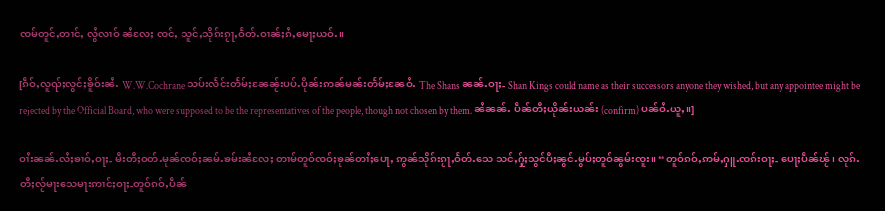ၸမ်တူင်ႇတၢင်ႇ လွႆလၢဝ် ၼႆလႄႈ ၸင်ႇ သူင်ႇသိုၵ်းၵႂႃႇဝႅတ်ႉဝၢၼ်ႈၵႆႇမေႃႈယဝ်ႉ။

[ၵဵဝ်ႇလူၺ်ႈလွင်ႈၶိူဝ်းၼႆႉ W.W.Cochrane သပ်းလႅင်းတႅမ်ႈၼႄၼႂ်းပပ်ႉပိုၼ်းဢၼ်မၼ်းတႅမ်ႈၼႄဝႆႉ The Shans ၼၼ်ႉဝႃႈ- Shan Kings could name as their successors anyone they wished, but any appointee might be rejected by the Official Board, who were supposed to be the representatives of the people, though not chosen by them. ၼႆၼၼ်ႉ ပဵၼ်တီႈယိုၼ်းယၼ်း (confirm) ပၼ်ဝႆႉယူႇ။]

ဝၢႆးၼၼ်ႉလႆႈၶၢဝ်ႇဝႃႈ- မီးတီႈဝတ်ႉမုၼ်ၸဝ်ႈၼမ်ႉၶမ်းၼႆလႄႈ တၢမ်တူဝ်ၸဝ်ႈၶုၼ်တၢႆႈပေႃႇ ဢွၼ်သိုၵ်းၵႂႃႇဝႅတ်ႉသေ သင်ႇႁႂ်ႈသွင်ပီႈၼွင်ႉမွပ်ႈတူဝ်ၼွမ်းၸူး။ “တူဝ်ၵဝ်ႇဢမ်ႇႁူႉၸၵ်းဝႃႈ- ပေႃႈပဵၼ်ၽႂ်၊ လုၵ်ႉတီႈလႂ်မႃးသေမႃးဢၢင်ႈဝႃႈ-တူဝ်ၵဝ်ႇပဵၼ်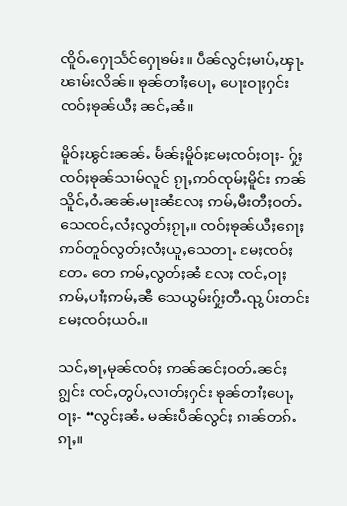ၸိူဝ်ႉႁေႃသႅင်ႁေႃၶမ်း။ ပဵၼ်လွင်ႈမၢပ်ႇၾႃႉၽၢမ်းလိၼ်။ ၶုၼ်တၢႆႈပေႃႇ ပေႃးဝႃႈႁင်းၸဝ်ႈၶုၼ်ယီႈ ၼင်ႇၼႆ။

မိူဝ်ႈၽွင်းၼၼ်ႉ မႅၼ်ႈမိူဝ်ႈမႄႈၸဝ်ႈဝႃႈ- ႁႂ်ႈၸဝ်ႈၶုၼ်သၢမ်လူင် ၵႂႃႇဢဝ်ၸုမ်ႈမိူင်း ဢၼ်သိူင်ႇဝႆႉၼၼ်ႉမႃးၼႆလႄႈ ဢမ်ႇမီးတီႈဝတ်ႉသေၸင်ႇလႆႈလွတ်ႈၵႂႃႇ။ ၸဝ်ႈၶုၼ်ယီႈၵေႃႈ ဢဝ်တူဝ်လွတ်ႈလႆႈယူႇသေတႃႉ မႄႈၸဝ်ႈတႄႉ တေ ဢမ်ႇလွတ်ႈၼႆ လႄႈ ၸင်ႇဝႃႈဢမ်ႇပၢႆႈဢမ်ႇၼီ သေယွမ်းႁႂ်ႈတီႉၺွ ပ်းတင်းမႄႈၸဝ်ႈယဝ်ႉ။

သင်ႇၶႃႇမုၼ်ၸဝ်ႈ ဢၼ်ၼင်ႈဝတ်ႉၼင်ႈၵျွင်း ၸင်ႇတွပ်ႇလၢတ်ႈႁင်း ၶုၼ်တၢႆႈပေႃႇဝႃႈ- “လွင်ႈၼႆႉ မၼ်းပဵၼ်လွင်ႈ ၵၢၼ်တၵ်ႉၵႃႇ။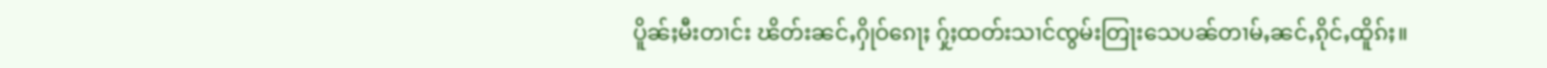ပိူၼ်ႈမီးတၢင်း ၽိတ်းၼင်ႇႁိုဝ်ၵေႃႈ ႁႂ်ႈထတ်းသၢင်ၸွမ်းတြႃးသေပၼ်တၢမ်ႇၼင်ႇၵိုင်ႇထိူၵ်ႈ။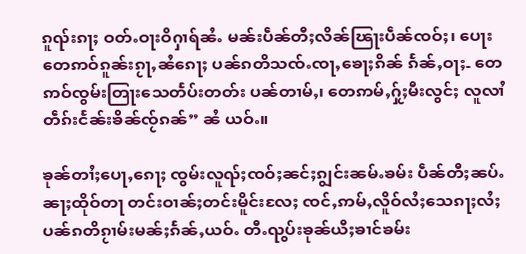ၵူၺ်းၵႃႈ ဝတ်ႉဝႃးဝိႁၢရ်ၼႆႉ မၼ်းပဵၼ်တီႈလိၼ်ၽြႃးပဵၼ်ၸဝ်ႈ၊ ပေႃးတေဢဝ်ၵူၼ်းၵႂႃႇၼႆၵေႃႈ ပၼ်ၵတိသၸ်ႉၸႃႇၶေႃႈၵိၼ် ၵႅၼ်ႇဝႃႈ- တေဢဝ်ၸွမ်းတြႃးသေတႅပ်းတတ်း ပၼ်တၢမ်ႇ၊ တေဢမ်ႇႁႂ်ႈမီးလွင်ႈ လူလၢႆတဵၵ်းငႅၼ်းၶိၼ်ၸႂ်ၵၼ်” ၼႆ ယဝ်ႉ။

ၶုၼ်တၢႆႈပေႃႇၵေႃႈ ၸွမ်းလူၺ်ႈၸဝ်ႈၼင်ႈၵျွင်းၼမ်ႉၶမ်း ပဵၼ်တီႈၼပ်ႉၼႃႈထိုဝ်တႃ တင်းဝၢၼ်ႈတင်းမိူင်းလႄႈ ၸင်ႇဢမ်ႇလိူဝ်လႆႈသေၵႃႈလႆႈပၼ်ၵတိၵႂၢမ်းမၼ်ႈၵႅၼ်ႇယဝ်ႉ တီႉၺွပ်းၶုၼ်ယီႈၶၢင်ၶမ်း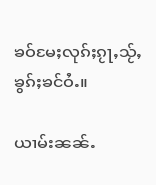ၶဝ်မႄႈလုၵ်ႈၵႂႃႇသႂ်ႇၶွၵ်ႈၶင်ဝႆႉ။

ယၢမ်းၼၼ်ႉ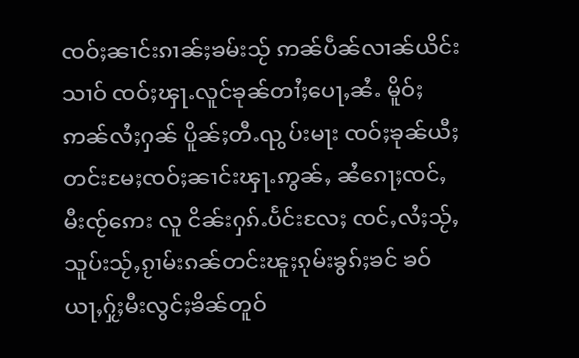ၸဝ်ႈၼၢင်းၵၢၼ်ႈၶမ်းသႂ် ဢၼ်ပဵၼ်လၢၼ်ယိင်းသၢဝ် ၸဝ်ႈၾႃႉလူင်ၶုၼ်တၢႆႈပေႃႇၼႆႉ မိူဝ်ႈဢၼ်လႆႈႁၼ် ပိူၼ်ႈတီႉၺွ ပ်းမႃး ၸဝ်ႈၶုၼ်ယီႈ တင်းမႄႈၸဝ်ႈၼၢင်းၾႃႉဢွၼ်ႇ ၼႆၵေႃႈၸင်ႇမီးၸႂ်ဢေး လူ ငိၼ်းႁၵ်ႉပႅင်းလႄႈ ၸင်ႇလႆႈသႂ်ႇသူပ်းသႂ်ႇၵႂၢမ်းၵၼ်တင်းၽူႈၵုမ်းၶွၵ်ႈၶင် ၶဝ် ယႃႇႁႂ်ႈမီးလွင်ႈၶိၼ်တူဝ်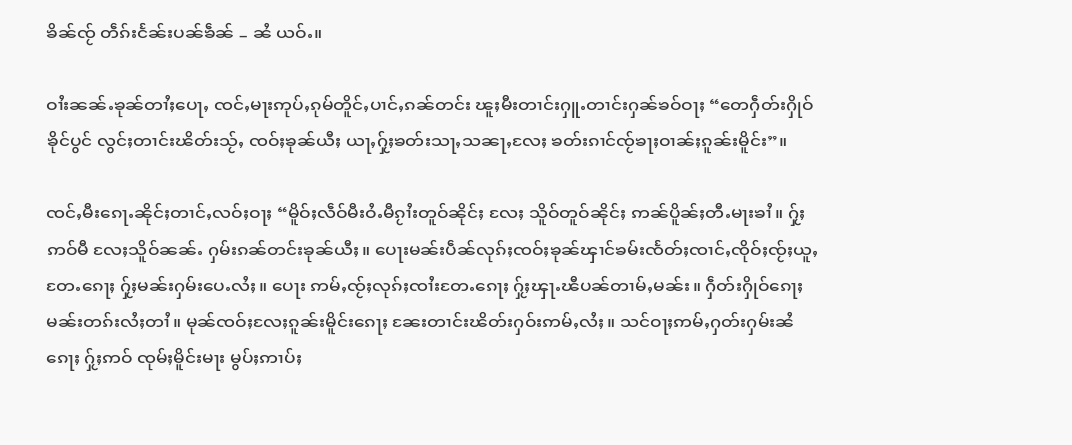ၶိၼ်ၸႂ် တဵၵ်းငႅၼ်းပၼ်ၶဵၼ် – ၼႆ ယဝ်ႉ။

ဝၢႆးၼၼ်ႉၶုၼ်တၢႆႈပေႃႇ ၸင်ႇမႃးဢုပ်ႇၵုမ်တိူင်ႇပၢင်ႇၵၼ်တင်း ၽူႈမီးတၢင်းႁူႉတၢင်းႁၼ်ၶဝ်ဝႃႈ “တေႁဵတ်းႁိုဝ်ၶိုင်ပွင် လွင်ႈတၢင်းၽိတ်းသႂ်ႇ ၸဝ်ႈၶုၼ်ယီႈ ယႃႇႁႂ်ႈၶတ်းသႃႇသၼႃႇလႄႈ ၶတ်းၵၢင်ၸႂ်ၶႃႈဝၢၼ်ႈၵူၼ်းမိူင်း”။

ၸင်ႇမီးၵေႃႉၼိုင်ႈတၢင်ႇလဝ်ႈဝႃႈ “မိူဝ်ႈလဵဝ်မီးဝႆႉမီၵႂၢႆးတူဝ်ၼိုင်ႈ လႄႈ သိူဝ်တူဝ်ၼိုင်ႈ ဢၼ်ပိူၼ်ႈတီႉမႃးၶၢႆ။ ႁႂ်ႈဢဝ်မီ လႄႈသိူဝ်ၼၼ်ႉ ႁမ်းၵၼ်တင်းၶုၼ်ယီႈ။ ပေႃးမၼ်းပဵၼ်လုၵ်ႈၸဝ်ႈၶုၼ်ၾၢင်ၶမ်းၸႅတ်ႈၸၢင်ႇၸိုဝ်ႈၸႂ်ႈယူႇတႄႉၵေႃႈ ႁႂ်ႈမၼ်းႁမ်းပေႉလႆႈ။ ပေႃး ဢမ်ႇၸႂ်ႈလုၵ်ႈၸၢႆးတႄႉၵေႃႈ ႁႂ်ႈၾႃႉၽီပၼ်တၢမ်ႇမၼ်း။ ႁဵတ်းႁိုဝ်ၵေႃႈမၼ်းတၵ်းလႆႈတၢႆ။ မုၼ်ၸဝ်ႈလႄႈၵူၼ်းမိူင်းၵေႃႈ ၼႄးတၢင်းၽိတ်းႁဝ်းဢမ်ႇလႆႈ။ သင်ဝႃႈဢမ်ႇႁတ်းႁမ်းၼႆၵေႃႈ ႁႂ်ႈဢဝ် ၸုမ်ႈမိူင်းမႃး မွပ်ႈဢၢပ်ႈ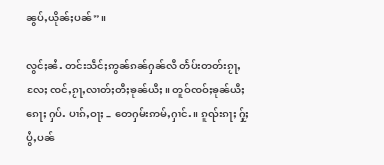ၼွပ်ႇယိုၼ်ႈပၼ်”။

လွင်ႈၼႆႉ တင်းသဵင်ႈဢွၼ်ၵၼ်ႁၼ်လီ တႅပ်းတတ်းၵႂႃႇလႄႈ ၸင်ႇၵႂႃႇလၢတ်ႈတီႈၶုၼ်ယီႈ။ တူဝ်ၸဝ်ႈၶုၼ်ယီႈၵေႃႈ ႁပ်ႉ ပၢၵ်ႇဝႃႈ – တေႁမ်းဢမ်ႇႁၢင်ႉ။ ၵူၺ်းၵႃႈ ႁႂ်ႈပွႆႇပၼ်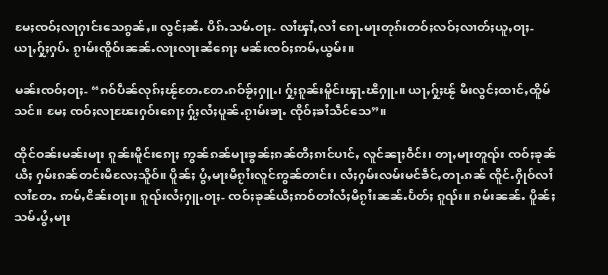မႄႈၸဝ်ႈလႃႁၢင်းသေၵွၼ်ႇ။ လွင်ႈၼႆႉ ပိၵ်ႉသမ်ႉဝႃႈ- လၢႆၾၢႆႇလၢႆ ၵေႃႉမႃးတုၵ်းတဝ်ႈလဝ်ႈလၢတ်ႈယူႇဝႃႈ- ယႃႇႁႂ်ႈႁပ်ႉ ၵႂၢမ်းၸိူဝ်းၼၼ်ႉလႃးလႃးၼႆၵေႃႈ မၼ်းၸဝ်ႈဢမ်ႇယွမ်း။

မၼ်းၸဝ်ႈဝႃႈ- “ၵဝ်ပဵၼ်လုၵ်ႈၽႂ်တႄႉတႄႉၵဝ်ၶႂ်ႈႁူႉ၊ ႁႂ်ႈၵူၼ်းမိူင်းၾႃႉၽီႁူႉ။ ယႃႇႁႂ်ႈၽႂ် မီးလွင်ႈထၢင်ႇထိူမ်သင်။ မႄႈ ၸဝ်ႈလႃၽႄးႁဝ်းၵေႃႈ ႁႂ်ႈလႆႈပူၼ်ႉၵႂၢမ်းၶႃႉ ၸိုဝ်ႈၶၢႆသဵင်သေ”။

ထိုင်ဝၼ်းမၼ်းမႃး ၵူၼ်းမိူင်းၵေႃႈ ဢွၼ်ၵၼ်မႃးၶွၼ်ႈၵၼ်တီႈၵၢင်ပၢင်ႇ လူင်ၼႃႈဝဵင်း၊ တႃႇမႃးတူၺ်း ၸဝ်ႈၶုၼ်ယီႈ ႁမ်းၵၼ်တင်းမီလႄႈသိူဝ်။ ပိူၼ်ႈ ပွႆႇမႃးမီၵႂၢႆးလူင်ဢွၼ်တၢင်း၊ လႆႈႁမ်းလမ်းမင်ၶဵင်ႇတႃႉၵၼ် ၸိူင်ႉႁိုဝ်လၢႆလၢႆတႄႉ ဢမ်ႇငိၼ်းဝႃႈ။ ၵူၺ်းလႆႈႁူႉဝႃႈ- ၸဝ်ႈၶုၼ်ယီႈဢဝ်တၢႆလႆႈမီၵႂၢႆးၼၼ်ႉပႅတ်ႈ ၵူၺ်း။ ၵမ်းၼၼ်ႉ ပိူၼ်ႈသမ်ႉပွႆႇမႃး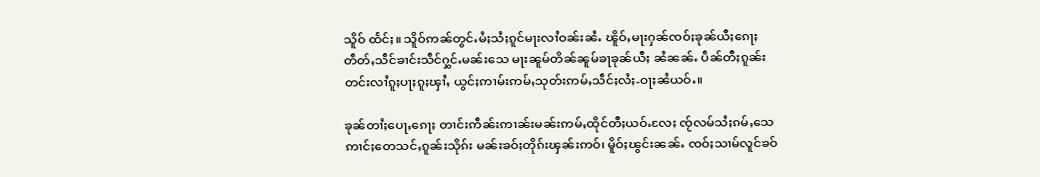သိူဝ် ထႅင်ႈ။ သိူဝ်ဢၼ်တွင်ႉမႆႈသႆႈၵူင်မႃးလၢႆဝၼ်းၼႆႉ ၽိူဝ်ႇမႃးႁၼ်ၸဝ်ႈၶုၼ်ယီႈၵေႃႈ တဵတ်ႇသဵင်ၶၢင်းသဵင်ႁွင်ႉမၼ်းသေ မႃးၼူမ်တိၼ်ၼူမ်ၶႃၶုၼ်ယီႈ ၼႆၼၼ်ႉ ပဵၼ်တီႈၵူၼ်းတင်းလၢႆၵူႈပႃႈၵူႈၾၢႆႇ ယွင်ႈဢၢမ်းဢမ်ႇသုတ်းဢမ်ႇသဵင်ႈလႆႈ-ဝႃႈၼႆယဝ်ႉ။

ၶုၼ်တၢႆႈပေႃႇၵေႃႈ တၢင်းဢဵၼ်းဢၢၼ်းမၼ်းဢမ်ႇထိုင်တီႈယဝ်ႉလႄႈ ၸႂ်လမ်သႆႈၵမ်ႇသေဢၢင်ႈတေသင်ႇၵူၼ်းသိုၵ်း မၼ်းၶဝ်ႈတိုၵ်းၾၼ်းဢဝ်၊ မိူဝ်ႈၽွင်းၼၼ်ႉ ၸဝ်ႈသၢမ်လူင်ၶဝ်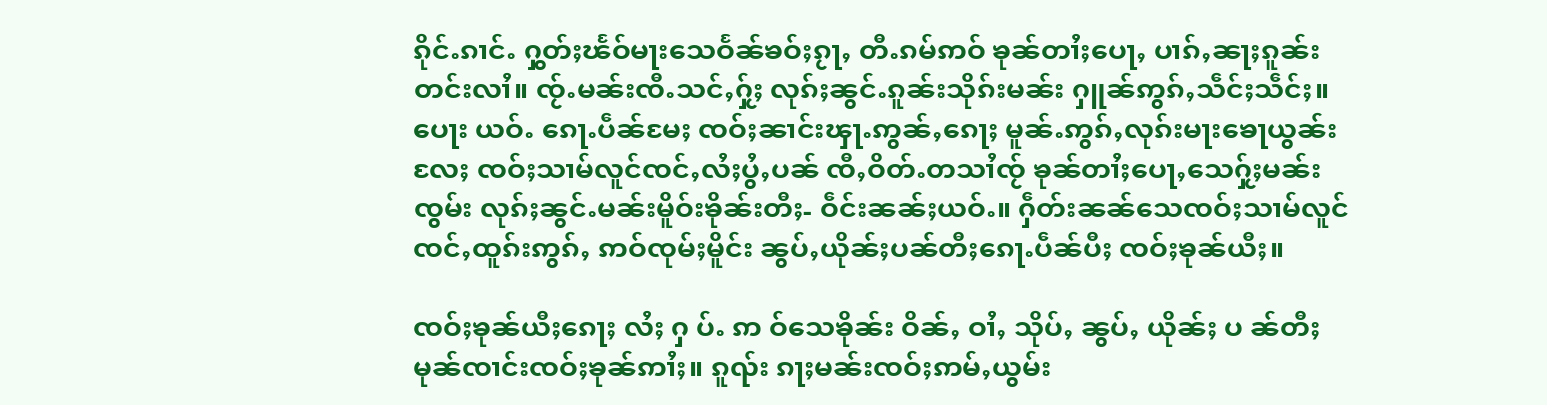ၵိုင်ႉၵၢင်ႉ ႁွတ်ႈၽႅဝ်မႃးသေဝႅၼ်ၶဝ်ႈၵႂႃႇ တီႉၵမ်ဢဝ် ၶုၼ်တၢႆႈပေႃႇ ပၢၵ်ႇၼႃႈၵူၼ်းတင်းလၢႆ။ ၸႂ်ႉမၼ်းၸီႉသင်ႇႁႂ်ႈ လုၵ်ႈၼွင်ႉၵူၼ်းသိုၵ်းမၼ်း ႁူၼ်ဢွၵ်ႇသဵင်ႈသဵင်ႈ။ ပေႃး ယဝ်ႉ ၵေႃႉပဵၼ်မႄႈ ၸဝ်ႈၼၢင်းၾႃႉဢွၼ်ႇၵေႃႈ မူၼ်ႉဢွၵ်ႇလုၵ်းမႃးၶေႃယွၼ်းလႄႈ ၸဝ်ႈသၢမ်လူင်ၸင်ႇလႆႈပွႆႇပၼ် ၸီႇဝိတ်ႉတသၢႆၸႂ် ၶုၼ်တၢႆႈပေႃႇသေႁႂ်ႈမၼ်းၸွမ်း လုၵ်ႈၼွင်ႉမၼ်းမိူဝ်းၶိုၼ်းတီႈ- ဝဵင်းၼၼ်ႈယဝ်ႉ။ ႁဵတ်းၼၼ်သေၸဝ်ႈသၢမ်လူင်ၸင်ႇထူၵ်းဢွၵ်ႇ ဢဝ်ၸုမ်ႈမိူင်း ၼွပ်ႇယိုၼ်ႈပၼ်တီႈၵေႃႉပဵၼ်ပီႈ ၸဝ်ႈၶုၼ်ယီႈ။

ၸဝ်ႈၶုၼ်ယီႈၵေႃႈ လႆႈ ႁ ပ်ႉ ဢ ဝ်သေၶိုၼ်း ဝိၼ်ႇ ဝၢႆႇ သိုပ်ႇ ၼွပ်ႇ ယိုၼ်ႈ ပ ၼ်တီႈ မုၼ်ၸၢင်းၸဝ်ႈၶုၼ်ဢၢႆႈ။ ၵူၺ်း ၵႃႈမၼ်းၸဝ်ႈဢမ်ႇယွမ်း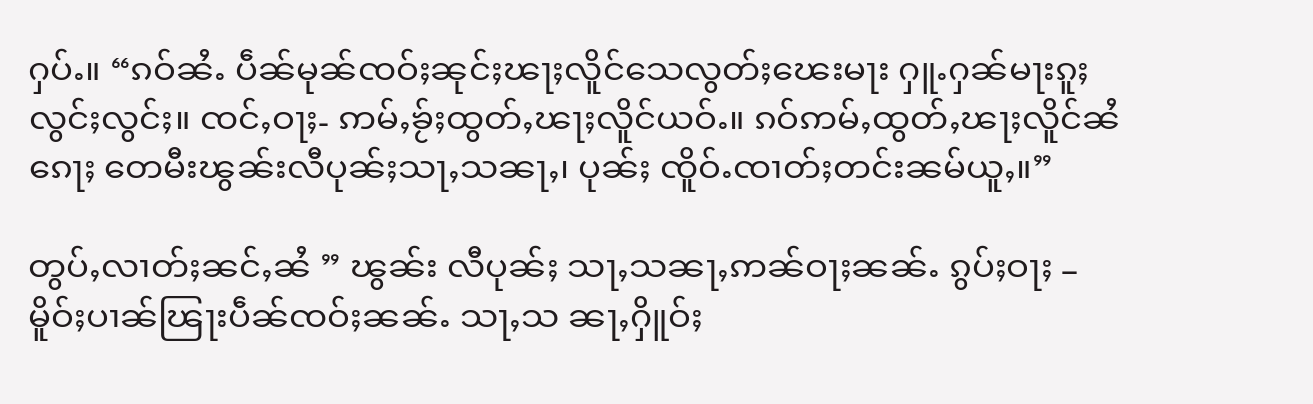ႁပ်ႉ။ “ၵဝ်ၼႆႉ ပဵၼ်မုၼ်ၸဝ်ႈၼုင်ႈၽႃႈလိူင်သေလွတ်ႈၽေးမႃး ႁူႉႁၼ်မႃးၵူႈလွင်ႈလွင်ႈ။ ၸင်ႇဝႃႈ- ဢမ်ႇၶႂ်ႈထွတ်ႇၽႃႈလိူင်ယဝ်ႉ။ ၵဝ်ဢမ်ႇထွတ်ႇၽႃႈလိူင်ၼႆၵေႃႈ တေမီးၽွၼ်းလီပုၼ်ႈသႃႇသၼႃႇ၊ ပုၼ်ႈ ၸိူဝ်ႉၸၢတ်ႈတင်းၼမ်ယူႇ။”

တွပ်ႇလၢတ်ႈၼင်ႇၼႆ ” ၽွၼ်း လီပုၼ်ႈ သႃႇသၼႃႇဢၼ်ဝႃႈၼၼ်ႉ ၵွပ်ႈဝႃႈ – မိူဝ်ႈပၢၼ်ၽြႃးပဵၼ်ၸဝ်ႈၼၼ်ႉ သႃႇသ ၼႃႇႁိူဝ်ႈ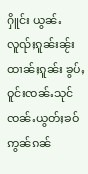ႁိူင်း ယွၼ်ႉလူၺ်ႈၵူၼ်းၼႂ်းထၢၼ်ႈၵူၼ်း ၶွပ်ႇဝူင်းၸၼ်ႉသုင်ၸၼ်ႉယွတ်ႈၶဝ် ဢွၼ်ၵၼ်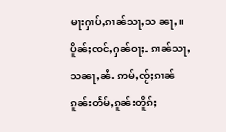မႃးႁၢပ်ႇၵၢၼ်သႃႇသ ၼႃႇ။ ပိူၼ်ႈၸင်ႇႁၼ်ဝႃႈ- ၵၢၼ်သႃႇသၼႃႇၼႆႉ ဢမ်ႇၸႂ်ႈၵၢၼ်ၵူၼ်းတႅမ်ႇၵူၼ်းတိူၵ်ႈ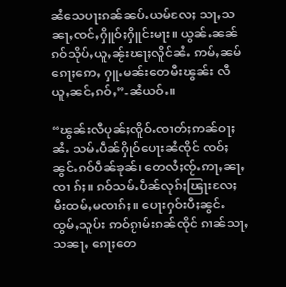ၼႆသေပႃးၵၼ်ၼပ်ႉယမ်လႄႈ သႃႇသၼႃႇၸင်ႇႁိူဝ်ႈႁိူင်းမႃး။ ယွၼ်ႉၼၼ် ၵဝ်သိုပ်ႇယူႇၼႂ်းၽႃႈလိူင်ၼႆႉ ဢမ်ႇၼမ်ၵေႃႈဢေႇ ႁူႉမၼ်းတေမီးၽွၼ်း လီယူႇၼင်ႇၵဝ်ႇ”-ၼႆယဝ်ႉ။

“ၽွၼ်းလီပုၼ်ႈၸိူဝ်ႉၸၢတ်ႈဢၼ်ဝႃႈၼႆႉ သမ်ႉပဵၼ်ႁိုဝ်ပေႃးၼႆၸိုင် ၸဝ်ႈၼွင်ႉၵဝ်ပဵၼ်ၶုၼ်၊ တေလႆႈၸႂ်ႉဢႃႇၼႃႇ ၸၢ ၵ်ႈ။ ၵဝ်သမ်ႉပဵၼ်လုၵ်ႈၽြႃးလႄႈ မီးထမ်ႇမၸၢၵ်ႈ။ ပေႃးႁဝ်းပီႈၼွင်ႉထွမ်ႇသူပ်း ဢဝ်ၵႂၢမ်းၵၼ်ၸိုင် ၵၢၼ်သႃႇသၼႃႇ ၵေႃႈတေ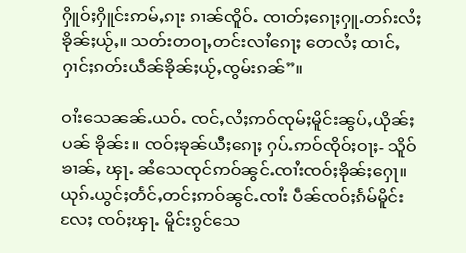ႁိူဝ်ႈႁိူင်းဢမ်ႇၵႃး ၵၢၼ်ၸိူဝ်ႉ ၸၢတ်ႈၵေႃႈႁူႉတၵ်းလႆႈၶိုၼ်ႈယႂ်ႇ။ သတ်းတဝႃႇတင်းလၢႆၵေႃႈ တေလႆႈ ထၢင်ႇ ႁၢင်ႈၵတ်းယဵၼ်ၶိုၼ်ႈယႂ်ႇၸွမ်းၵၼ်”။

ဝၢႆးသေၼၼ်ႉယဝ်ႉ ၸင်ႇလႆႈဢဝ်ၸုမ်ႈမိူင်းၼွပ်ႇယိုၼ်ႈပၼ် ၶိုၼ်း။ ၸဝ်ႈၶုၼ်ယီႈၵေႃႈ ႁပ်ႉဢဝ်ၸိုဝ်ႈဝႃႈ- သိူဝ်ၶၢၼ်ႇ ၾႃႉ ၼႆသေၸုင်ဢဝ်ၼွင်ႉၸၢႆးၸဝ်ႈၶိုၼ်ႈႁေႃ။ ယုၵ်ႉယွင်ႈတႅင်ႇတင်ႈဢဝ်ၼွင်ႉၸၢႆး ပဵၼ်ၸဝ်ႈၵႅမ်မိူင်းလႄႈ ၸဝ်ႈၾႃႉ မိူင်းၵွင်သေ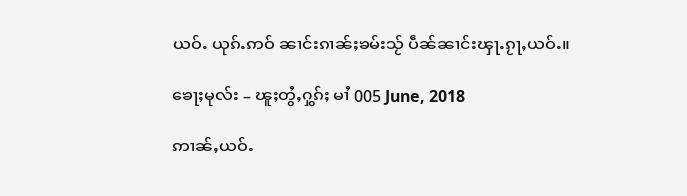ယဝ်ႉ ယုၵ်ႉဢဝ် ၼၢင်းၵၢၼ်ႈၶမ်းသႂ် ပဵၼ်ၼၢင်းၾႃႉၵႂႃႇယဝ်ႉ။

ၶေႃႈမုလ်း – ၽူႈတွႆႇႁွၵ်ႈ မၢႆ 005 June, 2018

ဢၢၼ်ႇယဝ်ႉ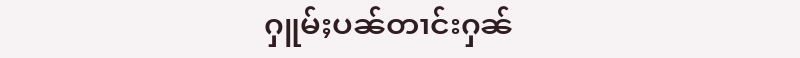ႁူမ်ႈပၼ်တၢင်းႁၼ်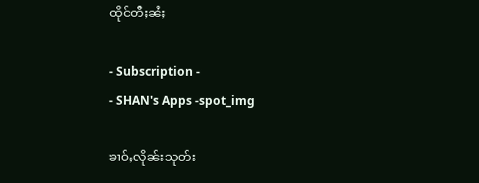ထိုင်တီႈၼႆႈ

- Subscription -
- SHAN's Apps -spot_img

ၶၢဝ်ႇလိုၼ်းသုတ်း